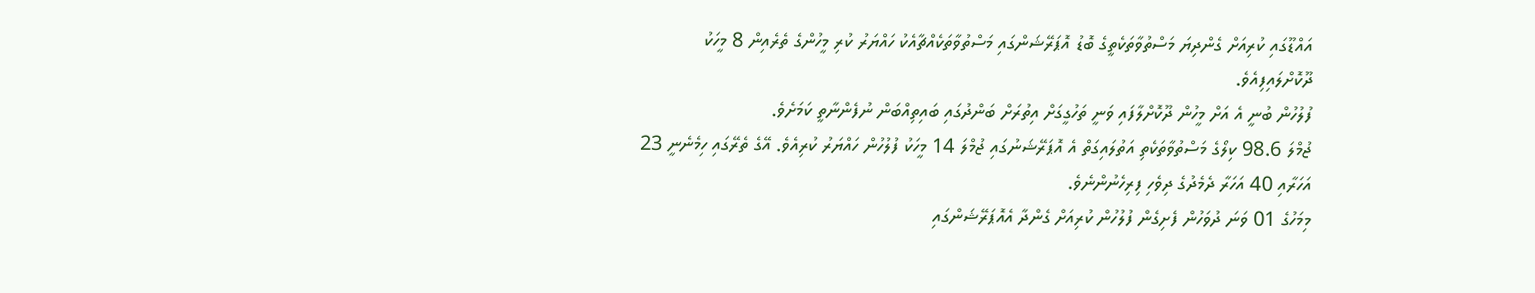އައްޑޫގައި ކުރިއަށް ގެންދިޔަ މަސްތުވާތަކެތީގެ ބޮޑު އޮޕަރޭޝަންގައި މަސްތުވާތަކެއްޗާއެކު ހައްޔަރު ކުރި މީހުންގެ ތެރެއިން 8 މީހަކު ދޫކޮށްލައިފިއެވެ.
ފުލުހުން ބުނީ އެ އަށް މީހުން ދޫކޮށްލާފައި ވަނީ ތަހުގީގަށް އިތުރަށް ބަންދުގައި ބައިތިއްބަން ނުފެންނާތީ ކަމަށެވެ.
ޖުމްލަ 98.6 ކިލޯގެ މަސްތުވާތަކެތި އަތުލައިގަތް އެ އޮޕަރޭޝަނުގައި ޖުމްލަ 14 މީހަކު ފުލުހުން ހައްޔަރު ކުރިއެވެ. އޭގެ ތެރޭގައި ހިމެނެނީ 23 އަހަރާއި 40 އަހަރާ ދެމެދުގެ ދިވެހި ފިރިހެނުންނެވެ.
މިމަހުގެ 01 ވަނަ ދުވަހުން ފެށިގެން ފުލުހުން ކުރިއަށް ގެންދާ އެއޮޕަރޭޝަންގައި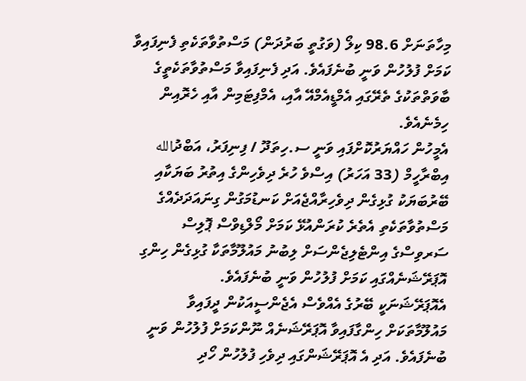މިހާތަނަށް 98.6 ކިލޯ (ވަގުތީ ބަރުދަން) މަސްތުވާތަކެތި ފެނިފައިވާ ކަމަށް ފުލުހުން ވަނީ ބުނެފައެވެ. އަދި ފެނިފައިވާ މަސްތުވާތަކެތީގެ ބާވަތްތަކުގެ ތެރޭގައި އެމްޑީއެމްއޭ އާއި، އެމްފިޓަމިން އާއި ހެރޮއިން ހިމެނެއެވެ.
އެމީހުން ހައްޔަރުކޮށްފައި ވަނީ ސ.ހިތަދޫ / ފިނިފަރު، އަބްދުالله އިބްރާހީމް (33 އަހަރު) އިސްވެ ހުރެ ދިވެހިންގެ އިތުރު ބަޔަކާއި ބޭރުބަޔަކު ގުޅިގެން ދިވެހިރާއްޖެއަށް ކަނޑުމަގުން ގިނައަދަދެއްގެ މަސްތުވާތަކެތި އެތެރެ ކުރަންއުޅޭ ކަމަށް މޯލްޑިވްސް ޕޮލިސް ސަރވިސްގެ އިންޓެލިޖެންސަށް ލިބުނު މައުލޫމާތަކާ ގުޅިގެން ހިންގި އޮޕަރޭޝަނެއްގައި ކަމަށް ފުލުހުން ވަނީ ބުނެފައެވެ.
އެއޮޕަރޭޝަނަކީ ބޭރުގެ އެއްވެސް އެޖެންސީއަކުން ދީފައިވާ މައުލޫމާތަކަށް ހިންގާފައިވާ އޮޕަރޭޝަނެއް ނޫންކަމަށް ފުލުހުން ވަނީ ބުނެފައެވެ. އަދި އެ އޮޕަރޭޝަންގައި ދިވެހި ފުލުހުން ހޯދި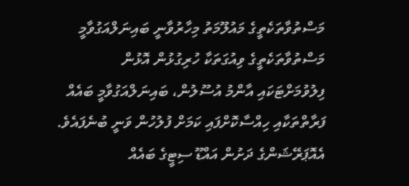މަސްތުވާތަކެތީގެ މައުލޫމަތު މިހާރުވާނީ ބައިނަލްއަގުވާމީ މަސްތުވާތަކެތީގެ ވިއުގަތަކާ ހުރިގުޅުން އޮޅުން ފިލުވުމަށްޓަކައި އާންމު އުސޫލުން، ބައިނަލްއަގުވާމީ ބައެއް ފަރާތްތަކާއި ހިއްސާކޮށްފައި ކަމަށް ފުލުހުން ވަނީ ބުނެފައެވެ.
އެއޮޕަރޭޝަންގެ ދަށުން އައްޑޫ ސިޓީގެ ބައެއް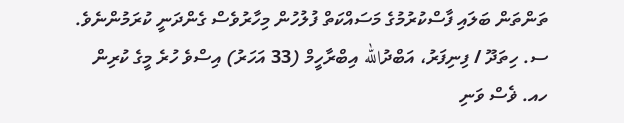ތަންތަން ބަލައި ފާސްކުރުމުގެ މަސައްކަތް ފުލުހުން މިހާރުވެސް ގެންދަނީ ކުރަމުންނެވެ.
ސ. ހިތަދޫ / ފިނިފަރު، އަބްދުالله އިބްރާހީމް (33 އަހަރު) އިސްވެ ހުރެ މީގެ ކުރިން ހއ. ޥެސް ވަނި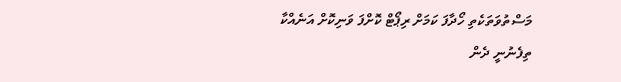މަސްތުވަތަކެތި ހޯދާފަ ކަމަށް ރިޕޯޓް ކޮށްފަ ވަނިކޮށް އަނެއްކާ ތިފެނުނީ ދެން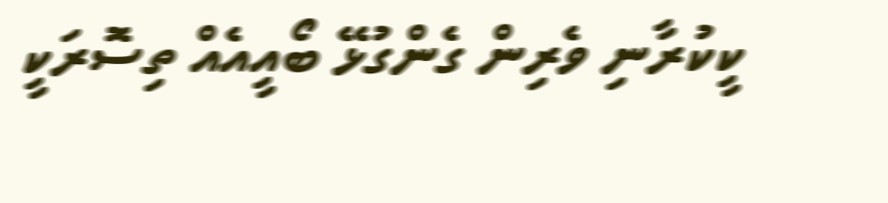ކީކުރާނި ވެރިން ގެންގުޅޭ ބޯއީއެއް ތިސޮރަކީ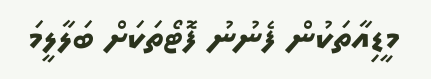މީޑިއާތަކުން ފެނުނު ފޮޓޯތަކަށް ބަލާލީމަ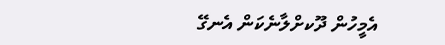އެމީހުން ދޫކށްލާނެކަން އެނގޭ